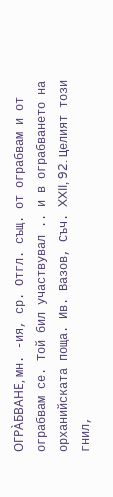ОГРА̀БВАНЕ, мн. -ия, ср. Отгл. същ. от ограбвам и от ограбвам се. Той бил участвувал .. и в ограбването на орханийската поща. Ив. Вазов, Съч. XXII, 92. Целият този гнил,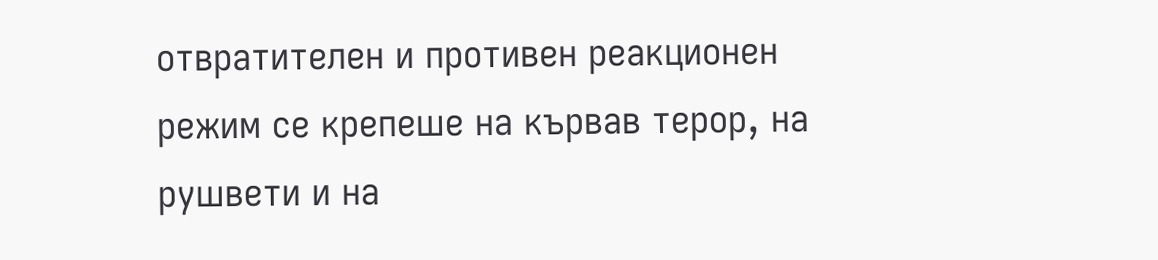отвратителен и противен реакционен режим се крепеше на кървав терор, на рушвети и на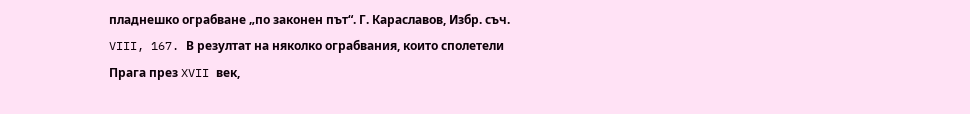пладнешко ограбване „по законен път“. Г. Караславов, Избр. съч. VIII, 167. В резултат на няколко ограбвания, които сполетели Прага през XVII век,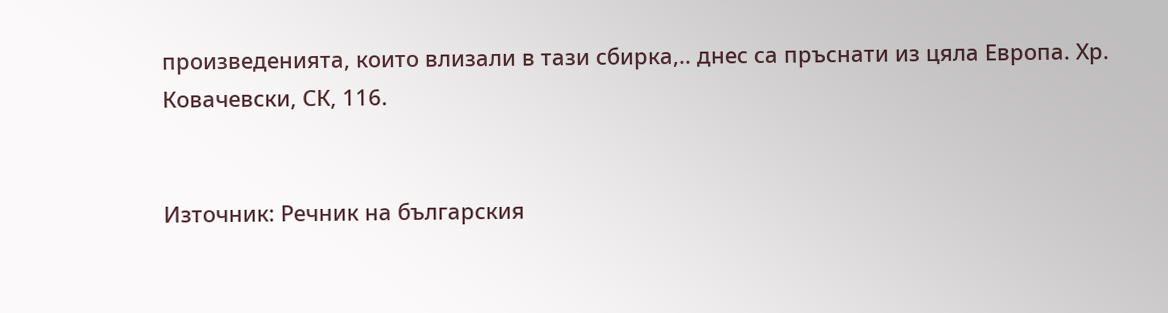произведенията, които влизали в тази сбирка,.. днес са пръснати из цяла Европа. Хр. Ковачевски, СК, 116.


Източник: Речник на българския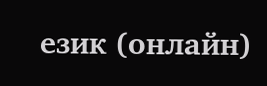език (онлайн)